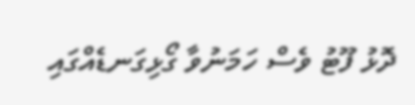ދޮޅު ފޫޓު ވެސް ހަމަނުވާ ގޯޅިގަނޑެއްގައި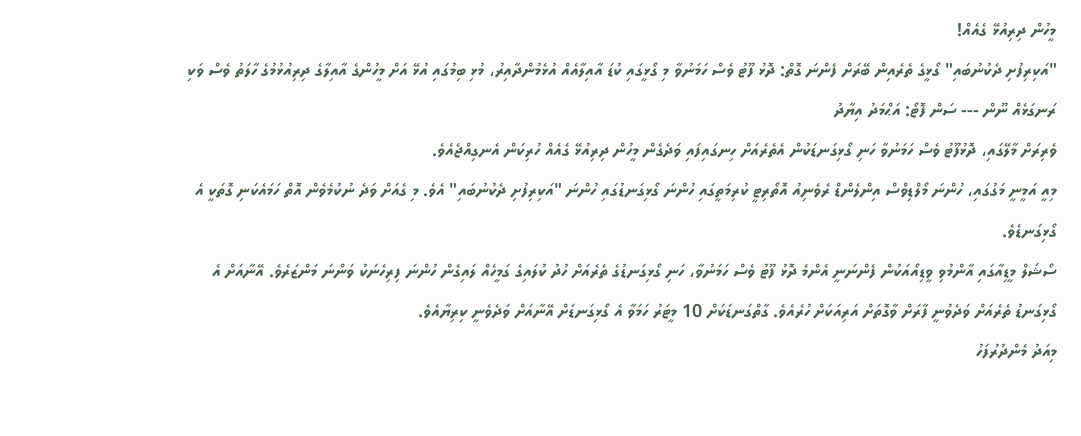މީހުން ދިރިއުޅޭ ގެއެއް!
"އަކިރިފުށި ދެކުނުބައި" ގޯޅީގެ ތެރެއިން ބޭރަށް ފެންނަ ގޮތް: ދޮޅު ފޫޓު ވެސް ހަމަނުވާ މި ގޯޅީގައި ކުޑަ އާއިލާއެއް އުޅެމުންދާއިރު، މުޅި ބިމުގައި އުޅޭ އަށް މީހުންގެ އާއިލާގެ ދިރިއުޅުމުގެ ހާލަތު ވެސް ވަކި ރަނގަޅެއް ނޫން --- ސަން ފޮޓޯ: އަޙްމަދު އިޔާދު
ވެރިރަށް މާލޭގައި، ދޮޅުފޫޓު ވެސް ހަމަނުވާ ހަނި ގޯޅިގަނޑަކުން އެތެރެއަށް ހިނގައިފައި ވަދެގެން މީހުން ދިރިއުޅޭ ގެއެއް ހުރިކަން އެނގިއްޖެއެވެ.
މިއީ އަމީނީ މަގުގައި، ހުންނަ މޯލްޑިވްސް އިންލެންޑް ރެވެނިއު އޮތޯރިޓީ ކުރިމަތީގައި ހުންނަ ގޯޅިގަނޑުގައި ހުންނަ "އަކިރިފުށި ދެކުނުބައި" އެވެ. މި ގެއަށް ވަދެ ނުކުމެވެން އޮތް ހަމައެކަނި ގޮތަކީ އެ ގޯޅިގަނޑެވެ.
ސޯޝަލް މީޑިއާގައި އާންމުވި ވީޑިއޯއަކުން ފެންނަނީ އެންމެ ދޮޅު ފޫޓު ވެސް ހަމަނުވާ، ހަނި ގޯޅިގަނޑުގެ ތެރެއަށް ހުދު ކުލައިގެ ގަމީހެއް ލައިގެން ހުންނަ ފިރިހެނަކު ވަންނަ މަންޒަރެވެ. އޭނާއަށް އެ ގޯޅިގަނޑު ތެރެއަށް ވަދެވުނީ ފާރަށް ވާގޮތަށް އަރިއަކަށް ހުރެއެވެ. ގާތްގަނޑަކަށް 10 މީޓަރު ހަމަވާ އެ ގޯޅިގަނޑަށް އޭނާއަށް ވަދެވެނީ ކިރިޔާއެވެ.
މިއަދު މެންދުރުފަހު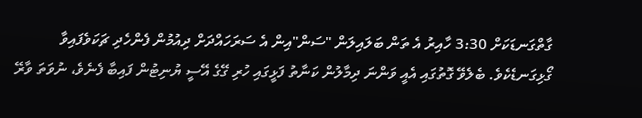ގާތްގަނޑަކަށް 3:30 ހާއިރު އެ ތަން ބަލައިލަން "ސަން"އިން އެ ސަރަހައްދަށް ދިއުމުން ފެންހެދި ޗަކަވެފައިވާ ގޯޅިގަނޑެކެވެ. ބެލެވޭ ގޮތުގައި އެއީ ވަންނަ ދިމާލުން ކަނާތު ފަޅީގައި ހުރި ގޭގެ އޭސީ ޔުނިޓުން ފައިބާ ފެނެވެ، ނުވަތަ ވާރޭ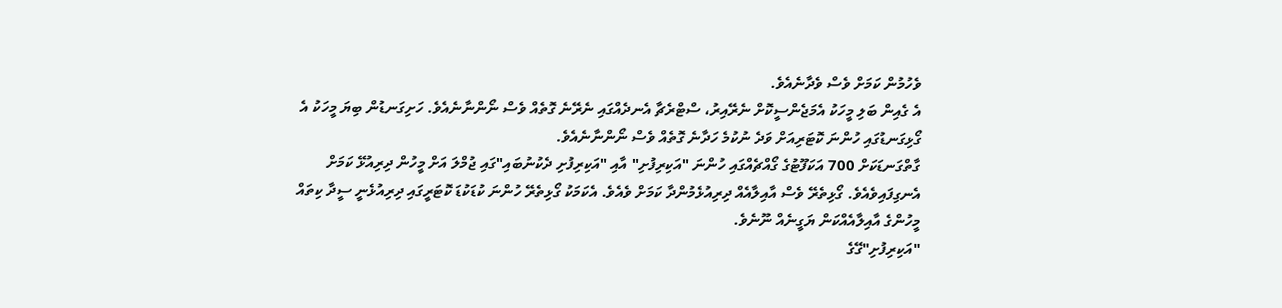ވެހުމުން ކަމަށް ވެސް ވެދާނެއެވެ.
އެ ގެއިން ބަލި މީހަކު އެމަޖެންސީކޮށް ނެރޭއިރު، ސްޓްރެޗާ އެނދެއްގައި ނެރޭނެ ގޮތެއް ވެސް ނޯންނާނެއެވެ. ހަށިގަނޑުން ބިޔަ މީހަކު އެ ގޯޅިގަނޑުގައި ހުންނަ ކޮޓަރިއަށް ވަދެ ނުކުމެ ހަދާނެ ގޮތެއް ވެސް ނޯންނާނެއެވެ.
ގާތްގަނޑަކަށް 700 އަކަފޫޓުގެ ގޯއްޗެއްގައި ހުންނަ "އަކިރިފުށި" އާއި "އަކިރިފުށި ދެކުނުބައި"ގައި ޖުމްލަ އަށް މީހުން ދިރިއުޅޭ ކަމަށް އެނގިފައިވެއެވެ. ގޯޅިތެރޭ ވެސް އާއިލާއެއް ދިރިއުޅެމުންދާ ކަމަށް ވެއެވެ. އެކަމަކު ގޯޅިތެރޭ ހުންނަ ކުޑަކުޑަ ކޮޓަރީގައި ދިރިއުޅެނީ ސީދާ ކިތައް މީހުންގެ އާއިލާއެއްކަން ޔަގީނެއް ނޫނެވެ.
"އަކިރިފުށި"ގޭގެ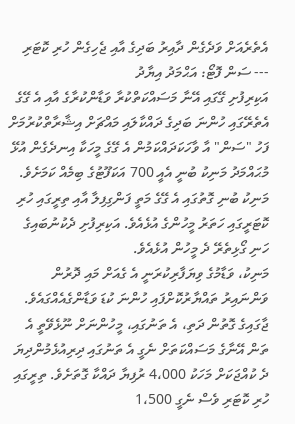އެތެރެއަށް ވަދެގެން ދާއިރު ބަދިގެ އާއި ޖެހިގެން ހުރި ކޮޓަރި --- ސަން ފޮޓޯ: އަޙްމަދު އިޔާދު
އަކިރިފުށި ގޭގައި އޭނާ މަސައްކަތްކުރާ ވަޑާންކުރާގެ އާއި އެ ގޭގެ އެތެރޭގައި ހުންނަ ބަދިގެ ދައްކާލައި މައްޗަށް އިޝާރާތްކުރުމަށް ފަހު "ސަން" އާ ވާހަކަދައްކަމުން އެ ގޭގެ މީހަކާ އިނދެގެން އުޅޭ މުޙައްމަދު މަނިކު ބުނީ އެއީ 700 އަކަފޫޓުގެ ބިމެއް ކަމަށެވެ.
މަނިކު ބުނި ގޮތުގައި އެ ގޭގެ މަތީ ފަންގިފިލާ އާއި ތިރީގައި ހުރި ކޮޓަރީގައި ހަތަރު މީހުންގެ އުޅެއެވެ. އަކިރިފުށި ދެކުނުބައިގެ ހަނި ގޯޅިތެރޭ ދެ މީހުން އުޅެއެވެ.
މަނިކު، ވަޑާމުގެ ވިޔަފާރިކުރަނީ އެ ގެއަށް މައި ދޮރުން ވަންނައިރު ތައްޔާރުކޮށްފައި ހުންނަ ކުޑަ ވަޑާންގެއެއްގައެވެ. ޖާގައިގެ ގޮތުން ދަތި، އެ ތަނުގައި، މީހުންނަށް ނޫޅެވޭތީ އެ ތަން އޭނާގެ މަސައްކަތަށް ނެގީ އެ ތަނުގައި ދިރިއުޅެމުންދިޔަ ދެ ކުއްޖަކަށް މަހަކު 4،000 ރުފިޔާ ދައްކާ ގޮތަށެވެ. ތިރީގައި ހުރި ކޮޓަރި ވެސް ނެގީ 1،500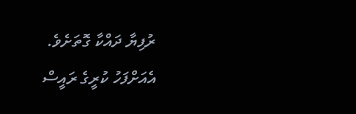ރުފިޔާ ދައްކާ ގޮތަށެވެ.
އެއަށްފަހު ކުރީގެ ރައީސް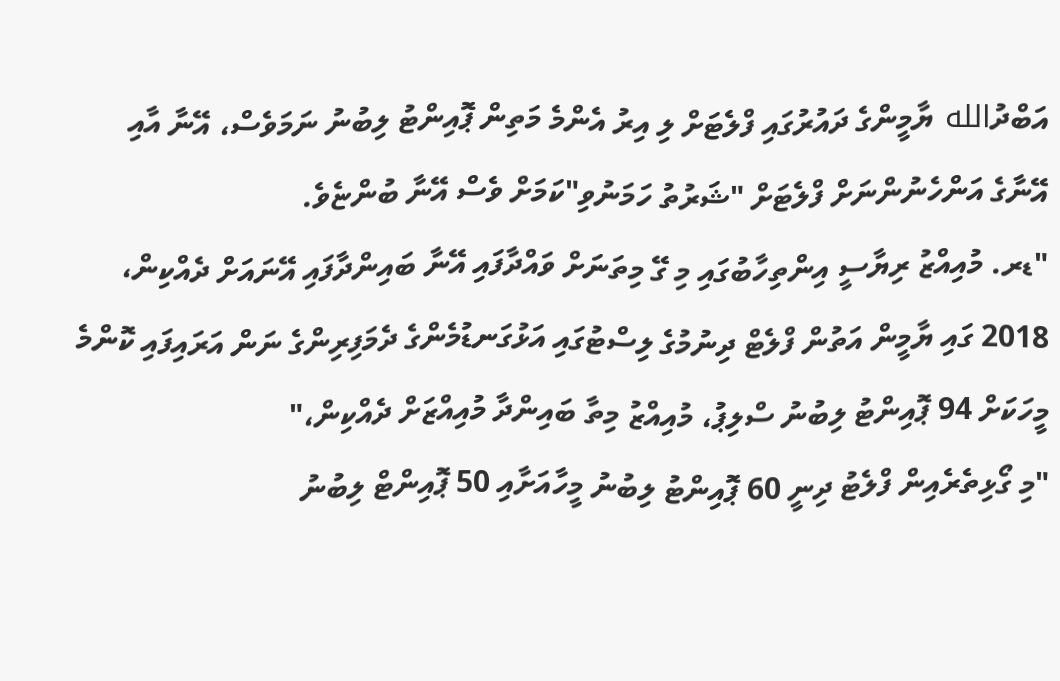އަބްދުالله ޔާމީންގެ ދައުރުގައި ފްލެޓަށް ލި އިރު އެންމެ މަތިން ޕޮއިންޓު ލިބުނު ނަމަވެސް، އޭނާ އާއި އޭނާގެ އަންހެނުންނަށް ފްލެޓަށް "ޝަރުތު ހަމަނުވި"ކަމަށް ވެސް އޭނާ ބުންޏެވެ.
"ޑރ. މުއިއްޒު ރިޔާސީ އިންތިހާބުގައި މި ގޭ މިތަނަށް ވައްދާފައި އޭނާ ބައިންދާފައި އޭނައަށް ދެއްކިން، 2018 ގައި ޔާމީން އަތުން ފްލެޓް ދިނުމުގެ ލިސްޓުގައި އަޅުގަނޑުމެންގެ ދެމަފިރިންގެ ނަން އަރައިފައި ކޮންމެ މީހަކަށް 94 ޕޮއިންޓު ލިބުނު ސްލިޕު، މުއިއްޒު މިތާ ބައިންދާ މުއިއްޒަށް ދެއްކިން،"
"މި ގޯޅިތެރެއިން ފްލެޓު ދިނީ 60 ޕޮއިންޓު ލިބުނު މީހާއަށާއި 50 ޕޮއިންޓް ލިބުނު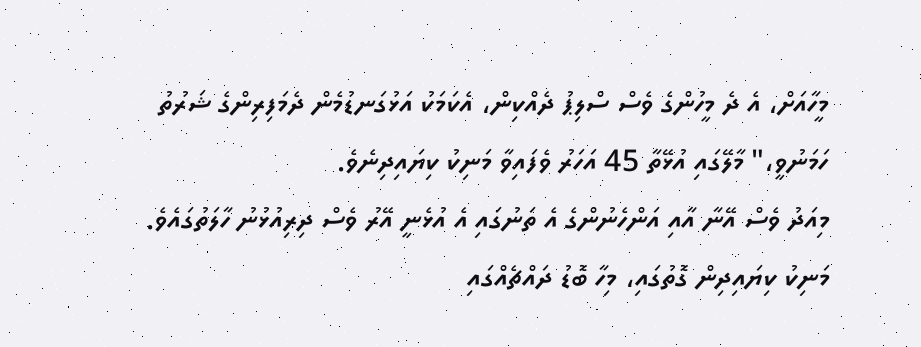މީހާއަށް، އެ ދެ މީހުންގެ ވެސް ސްލިޕު ދެއްކިން، އެކަމަކު އަޅުގަނޑުމެން ދެމަފިރިންގެ ޝަރުތު ހަމަނުވީ،" މާލޭގައި އުޅޭތާ 45 އަހަރު ވެފައިވާ މަނިކު ކިޔައިދިނެވެ.
މިއަދު ވެސް އޭނާ އާއި އަންހެނުންގެ އެ ތަނުގައި އެ އުޅެނީ އޭރު ވެސް ދިރިއުޅުނު ހާލަތުގައެވެ.
މަނިކު ކިޔައިދިން ގޮތުގައި، މިހާ ބޮޑު ދައްޗެއްގައި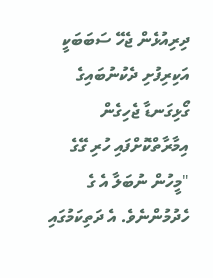ދިރިއުޅެން ޖެހޭ ސަބަބަކީ އަކިރިފުށި ދެކުނުބައިގެ ގޯޅިގަނޑާ ޖެހިގެން އިމާރާތްކޮށްފައި ހުރި ގޭގެ "މީހުން ނުބަލާ އެ ގެ ހެދުމުންނެވެ. އެ ދަތިކަމުގައި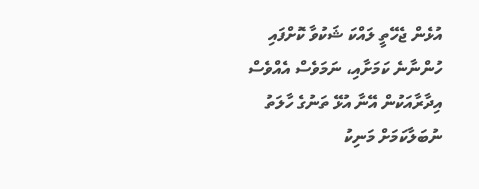އުޅެން ޖެހޭތީ ލައްކަ ޝަކުވާ ކޮށްފައި ހުންނާނެ ކަމަށާއި، ނަމަވެސް އެއްވެސް އިދާރާއަކުން އޭނާ އުޅޭ ތަނުގެ ހާލަތު ނުބަލާކަމަށް މަނިކު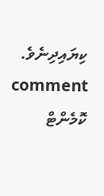ކިޔައިދިނެވެ.
comment ކޮމެންޓް